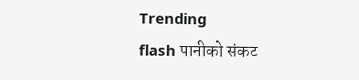Trending
flash पानीको संकट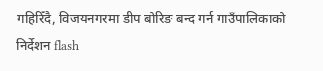गहिरिँदै, विजयनगरमा डीप बोरिङ बन्द गर्न गाउँपालिकाको निर्देशन flash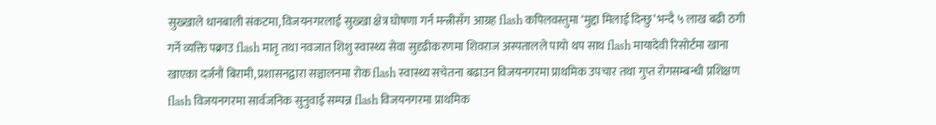सुख्खाले धानबाली संकटमा, विजयनगरलाई सुख्खा क्षेत्र घोषणा गर्न मन्त्रीसँग आग्रह flash कपिलवस्तुमा ‘मुद्दा मिलाई दिन्छु’ भन्दै ५ लाख बढी ठगी गर्ने व्यक्ति पक्राउ flash मातृ तथा नवजात शिशु स्वास्थ्य सेवा सुदृढीकरणमा शिवराज अस्पतालले पायो थप साथ flash मायादेवी रिसोर्टमा खाना खाएका दर्जनौं बिरामी, प्रशासनद्वारा सञ्चालनमा रोक flash स्वास्थ्य सचेतना बढाउन विजयनगरमा प्राथमिक उपचार तथा गुप्त रोगसम्बन्धी प्रशिक्षण flash विजयनगरमा सार्वजनिक सुनुवाई सम्पन्न flash विजयनगरमा प्राथमिक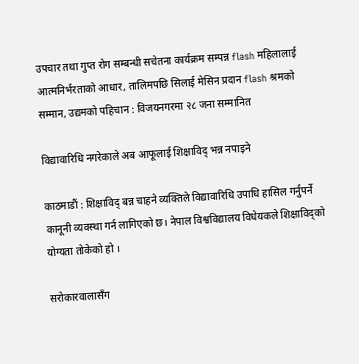उपचार तथा गुप्त रोग सम्बन्धी सचेतना कार्यक्रम सम्पन्न flash महिलालाई आत्मनिर्भरताको आधार, तालिमपछि सिलाई मेसिन प्रदान flash श्रमको सम्मान, उद्यमको पहिचान : विजयनगरमा २८ जना सम्मानित

विद्यावारिधि नगरेकाले अब आफूलाई शिक्षाविद् भन्न नपाइने

काठमाडौं : शिक्षाविद् बन्न चाहने व्यक्तिले विद्यावारिधि उपाधि हासिल गर्नुपर्ने कानूनी व्यवस्था गर्न लागिएको छ। नेपाल विश्वविद्यालय विधेयकले शिक्षाविद्को योग्यता तोकेको हो ।

सरोकारवालासँग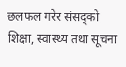छलफल गरेर संसद्को शिक्षा, स्वास्थ्य तथा सूचना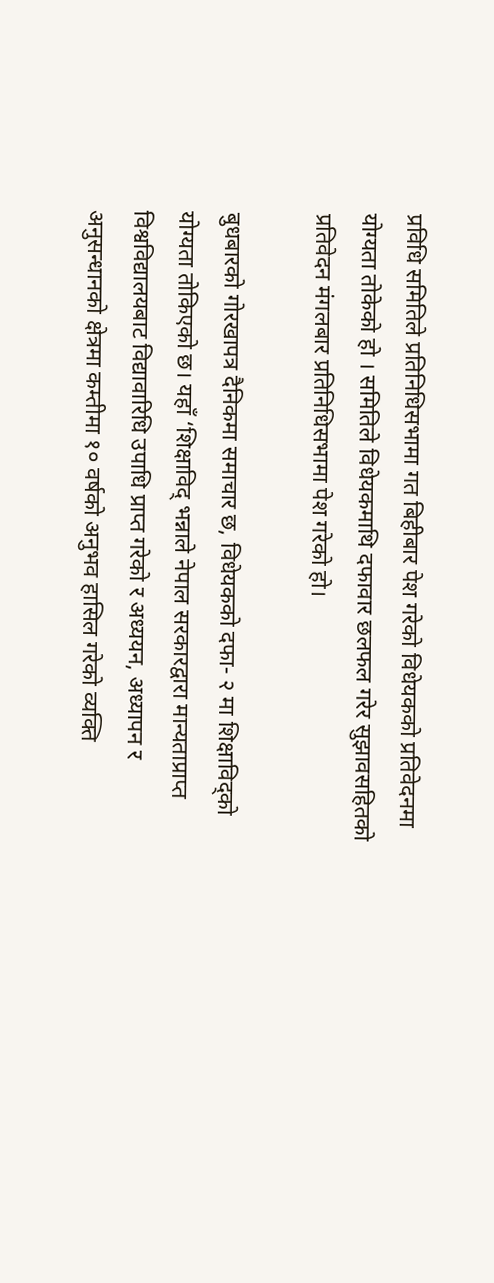प्रविधि समितिले प्रतिनिधिसभामा गत बिहीबार पेश गरेको विधेयकको प्रतिवेदनमा योग्यता तोकेको हो । समितिले विधेयकमाथि दफावार छलफल गरेर सुझावसहितको प्रतिवेदन मंगलबार प्रतिनिधिसभामा पेश गरेको हो।

बुधबारको गोरखापत्र दैनिकमा समाचार छ, विधेयकको दफा- २ मा शिक्षाविद्को योग्यता तोकिएको छ। यहाँ ‘शिक्षाविद् भन्नाले नेपाल सरकारद्वारा मान्यताप्राप्त विश्वविद्यालयबाट विद्यावारिधि उपाधि प्राप्त गरेको र अध्ययन, अध्यापन र अनुसन्धानको क्षेत्रमा कम्तीमा १० वर्षको अनुभव हासिल गरेको व्यक्ति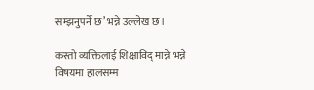सम्झनुपर्ने छ’ भन्ने उल्लेख छ।

कस्तो व्यक्तिलाई शिक्षाविद् मान्ने भन्ने विषयमा हालसम्म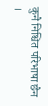कुनै निश्चित परिभाषा छैन ।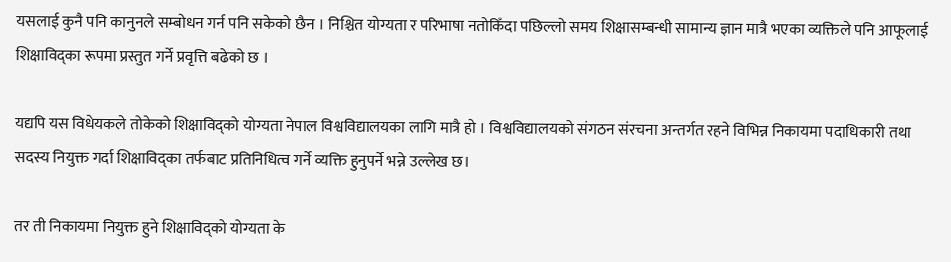यसलाई कुनै पनि कानुनले सम्बोधन गर्न पनि सकेको छैन । निश्चित योग्यता र परिभाषा नतोकिँदा पछिल्लो समय शिक्षासम्बन्धी सामान्य ज्ञान मात्रै भएका व्यक्तिले पनि आफूलाई शिक्षाविद्का रूपमा प्रस्तुत गर्ने प्रवृत्ति बढेको छ ।

यद्यपि यस विधेयकले तोकेको शिक्षाविद्को योग्यता नेपाल विश्वविद्यालयका लागि मात्रै हो । विश्वविद्यालयको संगठन संरचना अन्तर्गत रहने विभिन्न निकायमा पदाधिकारी तथा सदस्य नियुक्त गर्दा शिक्षाविद्का तर्फबाट प्रतिनिधित्व गर्ने व्यक्ति हुनुपर्ने भन्ने उल्लेख छ।

तर ती निकायमा नियुक्त हुने शिक्षाविद्को योग्यता के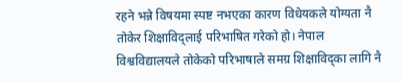रहने भन्ने विषयमा स्पष्ट नभएका कारण विधेयकले योग्यता नै तोकेर शिक्षाविद्लाई परिभाषित गरेको हो। नेपाल विश्वविद्यालयले तोकेको परिभाषाले समग्र शिक्षाविद्का लागि नै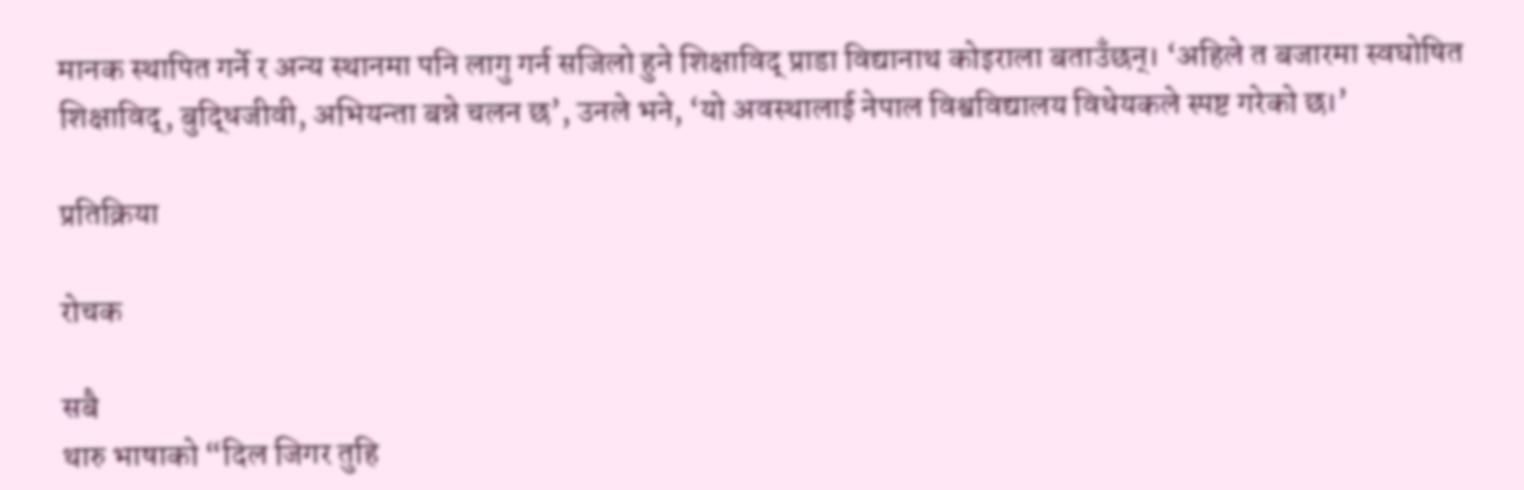मानक स्थापित गर्ने र अन्य स्थानमा पनि लागु गर्न सजिलो हुने शिक्षाविद् प्राडा विद्यानाथ कोइराला बताउँछन्। ‘अहिले त बजारमा स्वघोषित शिक्षाविद्, बुद्धिजीवी, अभियन्ता बन्ने चलन छ’, उनले भने, ‘यो अवस्थालाई नेपाल विश्वविद्यालय विधेयकले स्पष्ट गरेको छ।’

प्रतिक्रिया

रोचक

सबै
थारु भाषाको “दिल जिगर तुहि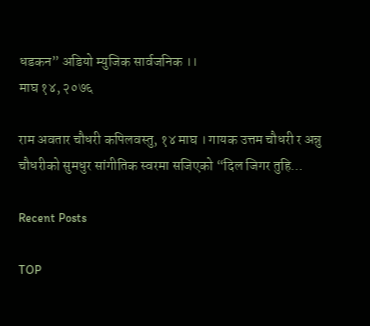धडकन” अडियो म्युजिक सार्वजनिक ।।
माघ १४, २०७६

राम अवतार चौधरी कपिलवस्तु, १४ माघ । गायक उत्तम चौधरी र अन्नु चौधरीको सुमधुर सांगीतिक स्वरमा सजिएको “दिल जिगर तुहि…

Recent Posts

TOP